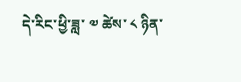དེ་རིང་ཕྱི་ཟླ་ ༧ ཚེས་ ༨ ཉིན་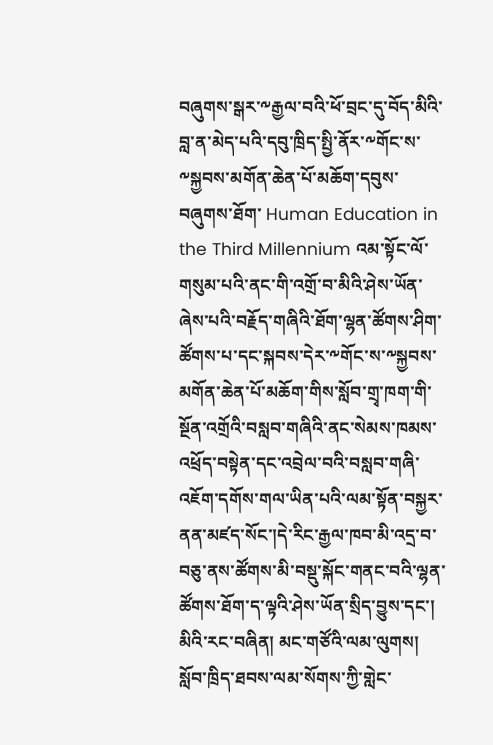བཞུགས་སྒར་༸རྒྱལ་བའི་ཕོ་བྲང་དུ་བོད་མིའི་བླ་ན་མེད་པའི་དབུ་ཁྲིད་སྤྱི་ནོར་༸གོང་ས་༸སྐྱབས་མགོན་ཆེན་པོ་མཆོག་དབུས་བཞུགས་ཐོག་ Human Education in the Third Millennium འམ་སྟོང་ལོ་གསུམ་པའི་ནང་གི་འགྲོ་བ་མིའི་ཤེས་ཡོན་ཞེས་པའི་བརྗོད་གཞིའི་ཐོག་ལྷན་ཚོགས་ཤིག་ཚོགས་པ་དང་སྐབས་དེར་༸གོང་ས་༸སྐྱབས་མགོན་ཆེན་པོ་མཆོག་གིས་སློབ་གྲྭ་ཁག་གི་སྔོན་འགྲོའི་བསླབ་གཞིའི་ནང་སེམས་ཁམས་འཕྲོད་བསྟེན་དང་འབྲེལ་བའི་བསླབ་གཞི་འཇོག་དགོས་གལ་ཡིན་པའི་ལམ་སྟོན་བསྐྱར་ནན་མཛད་སོང་།དེ་རིང་རྒྱལ་ཁབ་མི་འདྲ་བ་བཅུ་ནས་ཚོགས་མི་བསྡུ་སྐོང་གནང་བའི་ལྷན་ཚོགས་ཐོག་ད་ལྟའི་ཤེས་ཡོན་སྲིད་བྱུས་དང་། མིའི་རང་བཞིན། མང་གཙོའི་ལམ་ལུགས། སློབ་ཁྲིད་ཐབས་ལམ་སོགས་ཀྱི་གླེང་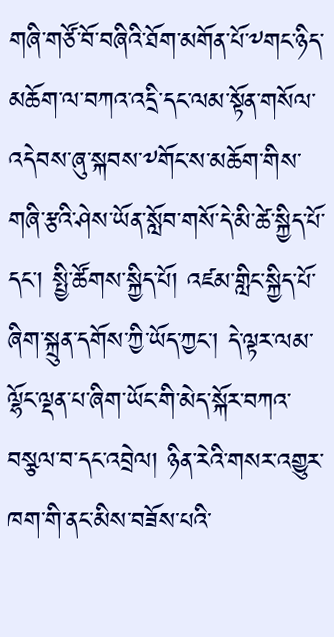གཞི་གཙོ་བོ་བཞིའི་ཐོག་མགོན་པོ་༸གང་ཉིད་མཆོག་ལ་བཀའ་འདྲི་དང་ལམ་སྟོན་གསོལ་འདེབས་ཞུ་སྐབས་༸གོང་ས་མཆོག་གིས་གཞི་རྩའི་ཤེས་ཡོན་སློབ་གསོ་དེ་མི་ཚེ་སྐྱིད་པོ་དང་། སྤྱི་ཚོགས་སྐྱིད་པོ། འཛམ་གླིང་སྐྱིད་པོ་ཞིག་སྐྲུན་དགོས་ཀྱི་ཡོད་ཀྱང་། དེ་ལྟར་ལམ་ལྷོང་ལྡན་པ་ཞིག་ཡོང་གི་མེད་སྐོར་བཀའ་བསྩལ་བ་དང་འབྲེལ། ཉིན་རེའི་གསར་འགྱུར་ཁག་གི་ནང་མིས་བཟོས་པའི་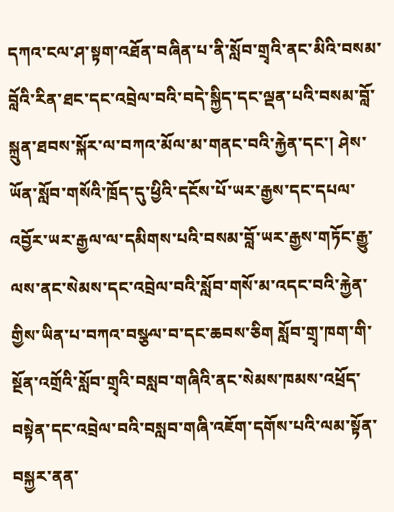དཀའ་ངལ་ཤ་སྟག་འཐོན་བཞིན་པ་ནི་སློབ་གྲྭའི་ནང་མིའི་བསམ་བློའི་རིན་ཐང་དང་འབྲེལ་བའི་བདེ་སྐྱིད་དང་ལྡན་པའི་བསམ་བློ་སྐྲུན་ཐབས་སྐོར་ལ་བཀའ་མོལ་མ་གནང་བའི་རྐྱེན་དང་། ཤེས་ཡོན་སློབ་གསོའི་ཁྲོད་དུ་ཕྱིའི་དངོས་པོ་ཡར་རྒྱས་དང་དཔལ་འབྱོར་ཡར་རྒྱལ་ལ་དམིགས་པའི་བསམ་བློ་ཡར་རྒྱས་གཏོང་རྒྱུ་ལས་ནང་སེམས་དང་འབྲེལ་བའི་སློབ་གསོ་མ་འདང་བའི་རྐྱེན་གྱིས་ཡིན་པ་བཀའ་བསྩལ་བ་དང་ཆབས་ཅིག སློབ་གྲྭ་ཁག་གི་སྔོན་འགྲོའི་སློབ་གྲྭའི་བསླབ་གཞིའི་ནང་སེམས་ཁམས་འཕྲོད་བསྟེན་དང་འབྲེལ་བའི་བསླབ་གཞི་འཇོག་དགོས་པའི་ལམ་སྟོན་བསྐྱར་ནན་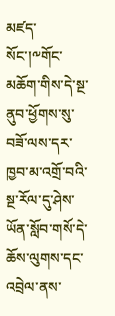མཛད་སོང་།༸གོང་མཆོག་གིས་དེ་སྔ་ནུབ་ཕྱོགས་སུ་བཟོ་ལས་དར་ཁྱབ་མ་འགྲོ་བའི་སྔ་རོལ་དུ་ཤེས་ཡོན་སློབ་གསོ་དེ་ཆོས་ལུགས་དང་འབྲེལ་ནས་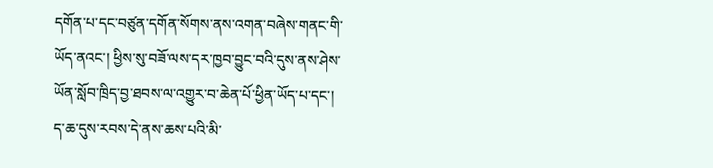དགོན་པ་དང་བཙུན་དགོན་སོགས་ནས་འགན་བཞེས་གནང་གི་ཡོད་ནའང་། ཕྱིས་སུ་བཟོ་ལས་དར་ཁྱབ་བྱུང་བའི་དུས་ནས་ཤེས་ཡོན་སློབ་ཁྲིད་བྱ་ཐབས་ལ་འགྱུར་བ་ཆེན་པོ་ཕྱིན་ཡོད་པ་དང་། ད་ཆ་དུས་རབས་དེ་ནས་ཆས་པའི་མི་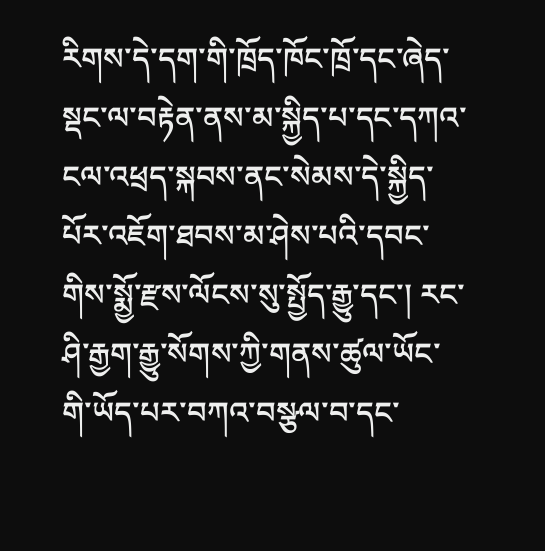རིགས་དེ་དག་གི་ཁྲོད་ཁོང་ཁྲོ་དང་ཞེད་སྡང་ལ་བརྟེན་ནས་མ་སྐྱིད་པ་དང་དཀའ་ངལ་འཕྲད་སྐབས་ནང་སེམས་དེ་སྐྱིད་པོར་འཇོག་ཐབས་མ་ཤེས་པའི་དབང་གིས་སྨྱོ་རྫས་ལོངས་སུ་སྤྱོད་རྒྱུ་དང་། རང་ཤི་རྒྱག་རྒྱུ་སོགས་ཀྱི་གནས་ཚུལ་ཡོང་གི་ཡོད་པར་བཀའ་བསྩལ་བ་དང་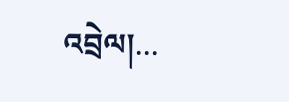འབྲེལ།...